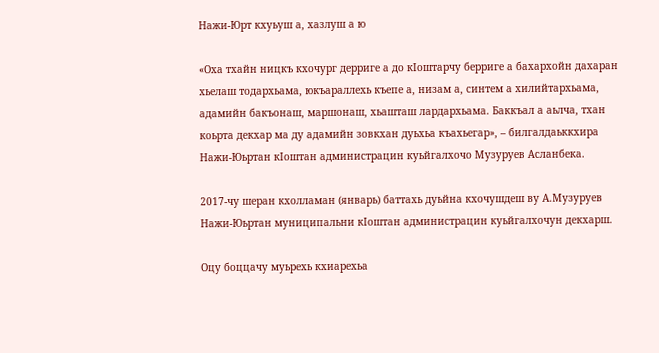Нажи-Юрт кхуьуш а, хазлуш а ю

«Оха тхайн ницкъ кхочург дерриге а до кIоштарчу берриге а бахархойн дахаран хьелаш тодархьама, юкъараллехь къепе а, низам а, синтем а хилийтархьама, адамийн бакъонаш, маршонаш, хьашташ лардархьама. Баккъал а аьлча, тхан коьрта декхар ма ду адамийн зовкхан дуьхьа къахьегар», – билгалдаьккхира Нажи-Юьртан кIоштан администрацин куьйгалхочо Музуруев Асланбека.

2017-чу шеран кхолламан (январь) баттахь дуьйна кхочушдеш ву А.Музуруев Нажи-Юьртан муниципальни кIоштан администрацин куьйгалхочун декхарш.

Оцу боццачу муьрехь кхиарехьа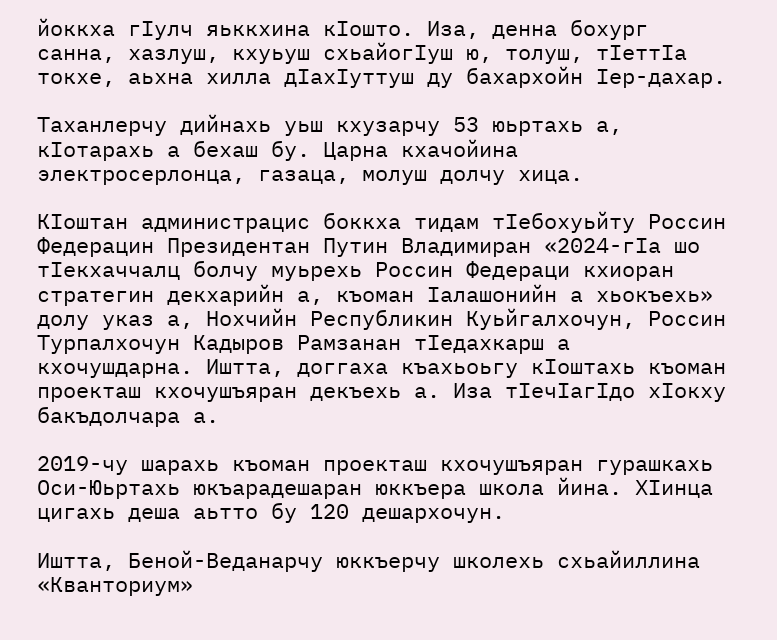йоккха гIулч яьккхина кIошто. Иза, денна бохург санна, хазлуш, кхуьуш схьайогIуш ю, толуш, тIеттIа токхе, аьхна хилла дIахIуттуш ду бахархойн Iер-дахар.

Таханлерчу дийнахь уьш кхузарчу 53 юьртахь а, кIотарахь а бехаш бу. Царна кхачойина электросерлонца, газаца, молуш долчу хица.

КIоштан администрацис боккха тидам тIебохуьйту Россин Федерацин Президентан Путин Владимиран «2024-гIа шо тIекхаччалц болчу муьрехь Россин Федераци кхиоран стратегин декхарийн а, къоман Iалашонийн а хьокъехь» долу указ а, Нохчийн Республикин Куьйгалхочун, Россин Турпалхочун Кадыров Рамзанан тIедахкарш а кхочушдарна. Иштта, доггаха къахьоьгу кIоштахь къоман проекташ кхочушъяран декъехь а. Иза тIечIагIдо хIокху бакъдолчара а.

2019-чу шарахь къоман проекташ кхочушъяран гурашкахь Оси-Юьртахь юкъарадешаран юккъера школа йина. ХIинца цигахь деша аьтто бу 120 дешархочун.

Иштта, Беной-Веданарчу юккъерчу школехь схьайиллина «Кванториум»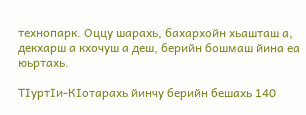технопарк. Оццу шарахь, бахархойн хьашташ а, декхарш а кхочуш а деш, берийн бошмаш йина еа юьртахь.

ТIуртIи-КIотарахь йинчу берийн бешахь 140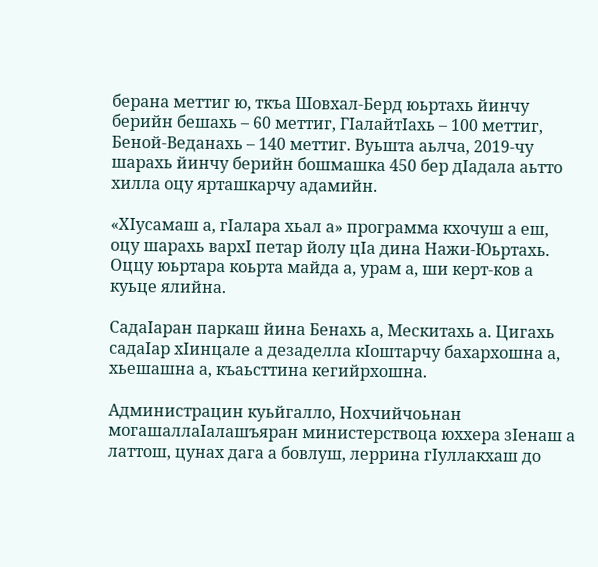берана меттиг ю, ткъа Шовхал-Берд юьртахь йинчу берийн бешахь – 60 меттиг, ГIалайтIахь – 100 меттиг, Беной-Веданахь – 140 меттиг. Вуьшта аьлча, 2019-чу шарахь йинчу берийн бошмашка 450 бер дIадала аьтто хилла оцу ярташкарчу адамийн.

«ХIусамаш а, гIалара хьал а» программа кхочуш а еш, оцу шарахь вархI петар йолу цIа дина Нажи-Юьртахь. Оццу юьртара коьрта майда а, урам а, ши керт-ков а куьце ялийна.

СадаIаран паркаш йина Бенахь а, Мескитахь а. Цигахь садаIар хIинцале а дезаделла кIоштарчу бахархошна а, хьешашна а, къаьсттина кегийрхошна.

Администрацин куьйгалло, Нохчийчоьнан могашаллаIалашъяран министерствоца юххера зIенаш а латтош, цунах дага а бовлуш, леррина гIуллакхаш до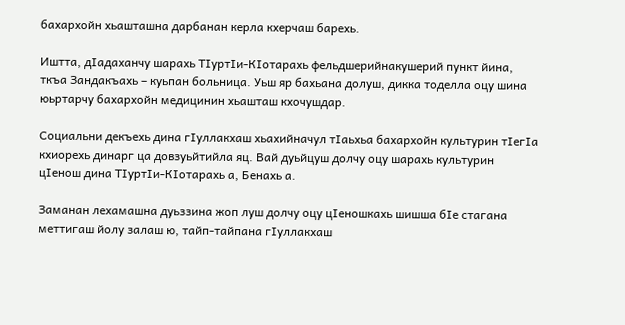бахархойн хьашташна дарбанан керла кхерчаш барехь.

Иштта, дIадаханчу шарахь ТIуртIи-КIотарахь фельдшерийнакушерий пункт йина, ткъа Зандакъахь – куьпан больница. Уьш яр бахьана долуш, дикка тоделла оцу шина юьртарчу бахархойн медицинин хьашташ кхочушдар.

Социальни декъехь дина гIуллакхаш хьахийначул тIаьхьа бахархойн культурин тIегIа кхиорехь динарг ца довзуьйтийла яц. Вай дуьйцуш долчу оцу шарахь культурин цIенош дина ТIуртIи-КIотарахь а, Бенахь а.

Заманан лехамашна дуьззина жоп луш долчу оцу цIеношкахь шишша бIе стагана меттигаш йолу залаш ю, тайп-тайпана гIуллакхаш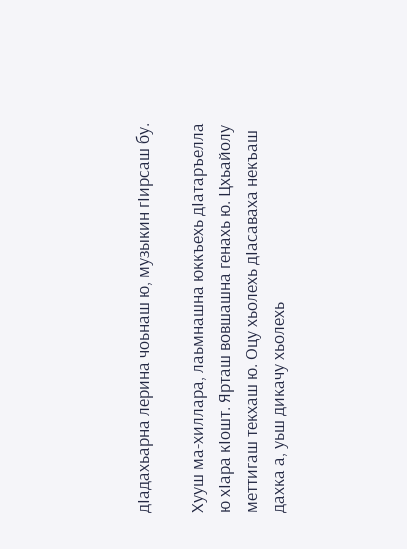дIадахьарна лерина чоьнаш ю, музыкин гIирсаш бу.

Хууш ма-хиллара, лаьмнашна юккъехь дIатаръелла ю хIара кIошт. Ярташ вовшашна генахь ю. Цхьайолу меттигаш текхаш ю. Оцу хьолехь дIасаваха некъаш дахка а, уьш дикачу хьолехь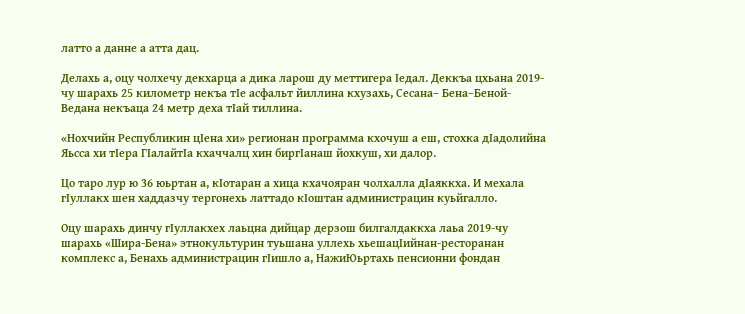латто а данне а атта дац.

Делахь а, оцу чолхечу декхарца а дика ларош ду меттигера Iедал. Деккъа цхьана 2019-чу шарахь 25 километр некъа тIе асфальт йиллина кхузахь, Сесана– Бена–Беной-Ведана некъаца 24 метр деха тIай тиллина.

«Нохчийн Республикин цIена хи» регионан программа кхочуш а еш, стохка дIадолийна Яьсса хи тIера ГIалайтIа кхаччалц хин биргIанаш йохкуш, хи далор.

Цо таро лур ю 36 юьртан а, кIотаран а хица кхачояран чолхалла дIаяккха. И мехала гIуллакх шен хаддазчу тергонехь латтадо кIоштан администрацин куьйгалло.

Оцу шарахь динчу гIуллакхех лаьцна дийцар дерзош билгалдаккха лаьа 2019-чу шарахь «Шира-Бена» этнокультурин туьшана уллехь хьешацIийнан-ресторанан комплекс а, Бенахь администрацин гIишло а, НажиЮьртахь пенсионни фондан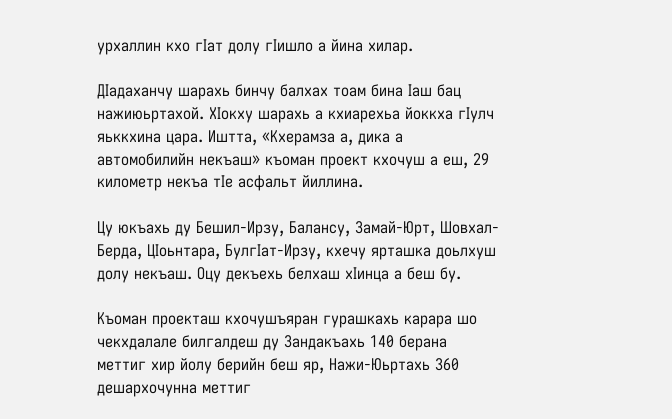урхаллин кхо гIат долу гIишло а йина хилар.

ДIадаханчу шарахь бинчу балхах тоам бина Iаш бац нажиюьртахой. ХIокху шарахь а кхиарехьа йоккха гIулч яьккхина цара. Иштта, «Кхерамза а, дика а автомобилийн некъаш» къоман проект кхочуш а еш, 29 километр некъа тIе асфальт йиллина.

Цу юкъахь ду Бешил-Ирзу, Балансу, Замай-Юрт, Шовхал-Берда, ЦIоьнтара, БулгIат-Ирзу, кхечу ярташка доьлхуш долу некъаш. Оцу декъехь белхаш хIинца а беш бу.

Къоман проекташ кхочушъяран гурашкахь карара шо чекхдалале билгалдеш ду Зандакъахь 140 берана меттиг хир йолу берийн беш яр, Нажи-Юьртахь 360 дешархочунна меттиг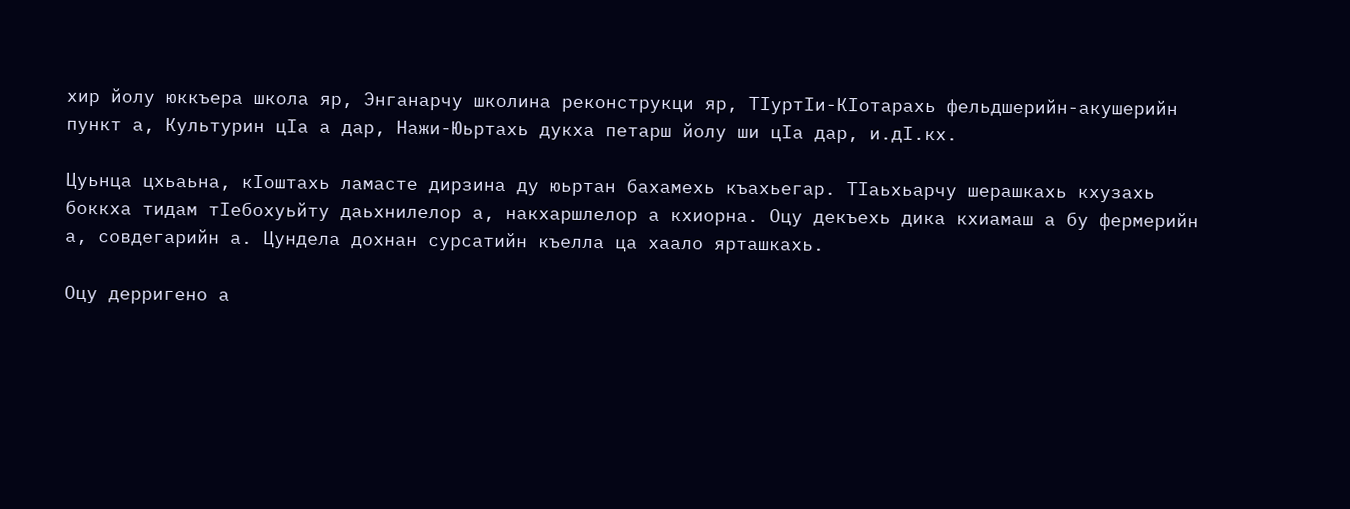хир йолу юккъера школа яр, Энганарчу школина реконструкци яр, ТIуртIи-КIотарахь фельдшерийн-акушерийн пункт а, Культурин цIа а дар, Нажи-Юьртахь дукха петарш йолу ши цIа дар, и.дI.кх.

Цуьнца цхьаьна, кIоштахь ламасте дирзина ду юьртан бахамехь къахьегар. ТIаьхьарчу шерашкахь кхузахь боккха тидам тIебохуьйту даьхнилелор а, накхаршлелор а кхиорна. Оцу декъехь дика кхиамаш а бу фермерийн а, совдегарийн а. Цундела дохнан сурсатийн къелла ца хаало ярташкахь.

Оцу дерригено а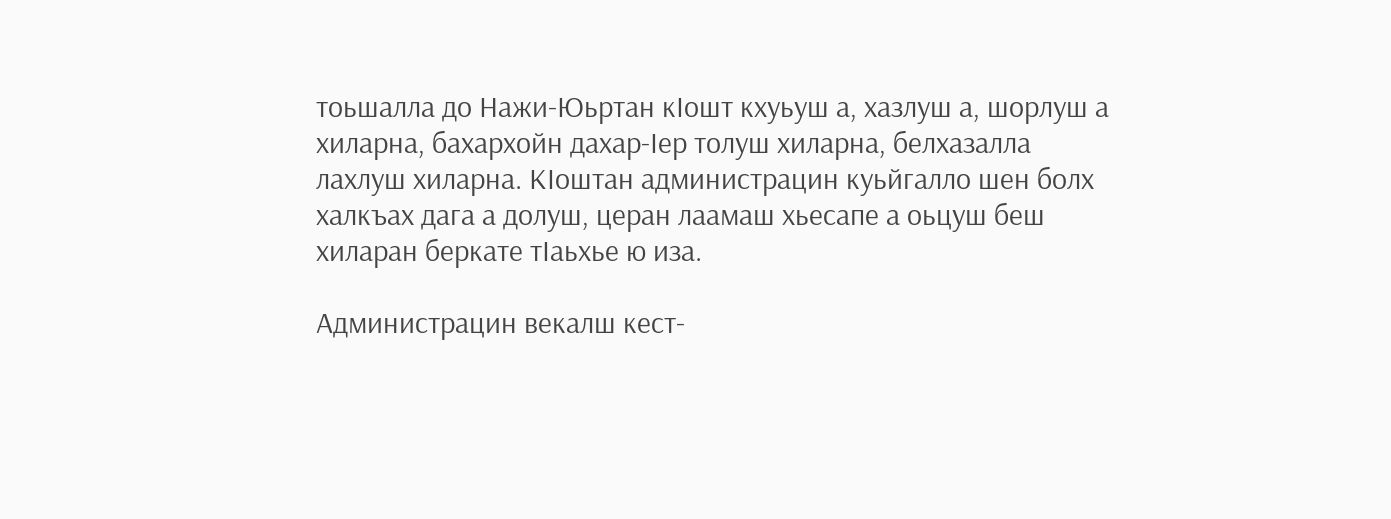тоьшалла до Нажи-Юьртан кIошт кхуьуш а, хазлуш а, шорлуш а хиларна, бахархойн дахар-Iер толуш хиларна, белхазалла лахлуш хиларна. КIоштан администрацин куьйгалло шен болх халкъах дага а долуш, церан лаамаш хьесапе а оьцуш беш хиларан беркате тIаьхье ю иза.

Администрацин векалш кест-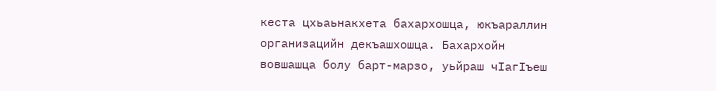кеста цхьаьнакхета бахархошца, юкъараллин организацийн декъашхошца. Бахархойн вовшашца болу барт-марзо, уьйраш чIагIъеш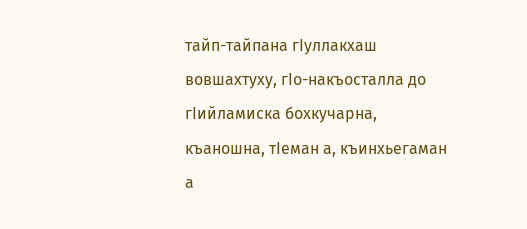тайп-тайпана гIуллакхаш вовшахтуху, гIо-накъосталла до гIийламиска бохкучарна, къаношна, тIеман а, къинхьегаман а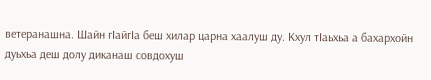ветеранашна. Шайн гIайгIа беш хилар царна хаалуш ду. Кхул тIаьхьа а бахархойн дуьхьа деш долу диканаш совдохуш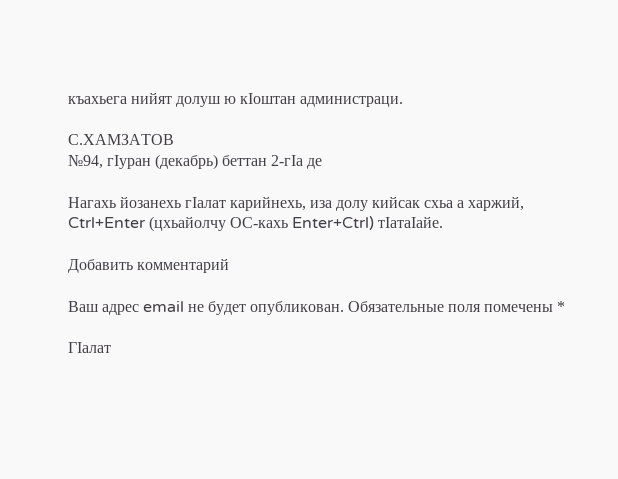къахьега нийят долуш ю кIоштан администраци.

С.ХАМЗАТОВ
№94, гIуран (декабрь) беттан 2-гIа де

Нагахь йозанехь гIалат карийнехь, иза долу кийсак схьа а харжий, Ctrl+Enter (цхьайолчу ОС-кахь Enter+Ctrl) тIатаIайе.

Добавить комментарий

Ваш адрес email не будет опубликован. Обязательные поля помечены *

ГIалат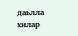даьлла хилар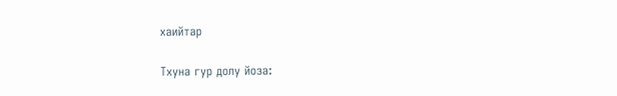хаийтар

Тхуна гур долу йоза: